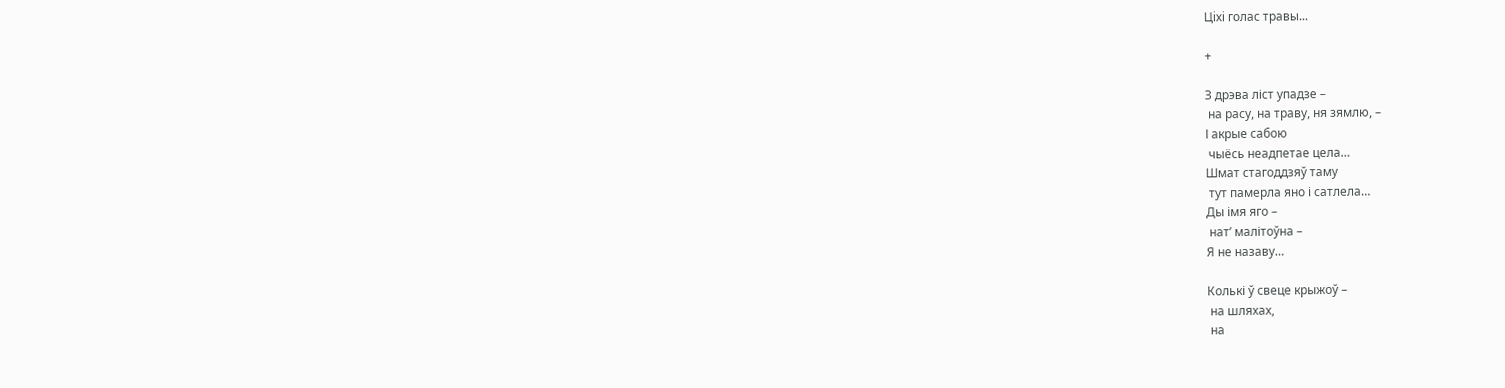Цiхi голас травы...

+

З дрэва ліст упадзе –
 на расу, на траву, ня зямлю, –
І акрые сабою
 чыёсь неадпетае цела…
Шмат стагоддзяў таму
 тут памерла яно і сатлела…
Ды імя яго –
 нат’ малітоўна –
Я не назаву…

Колькі ў свеце крыжоў –
 на шляхах,
 на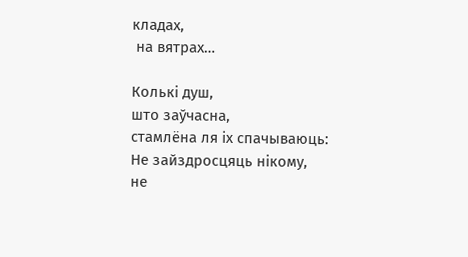кладах,
 на вятрах…

Колькі душ,
што заўчасна,
стамлёна ля іх спачываюць:
Не зайздросцяць нікому,
не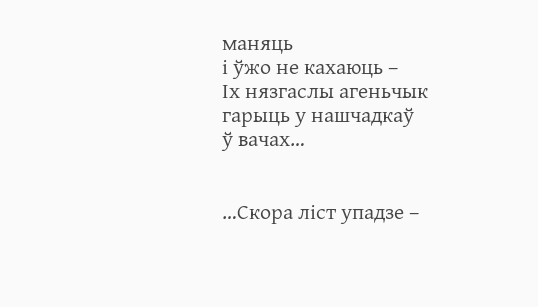маняць
і ўжо не кахаюць –
Іх нязгаслы агеньчык
гарыць у нашчадкаў
ў вачах…


…Скора ліст упадзе –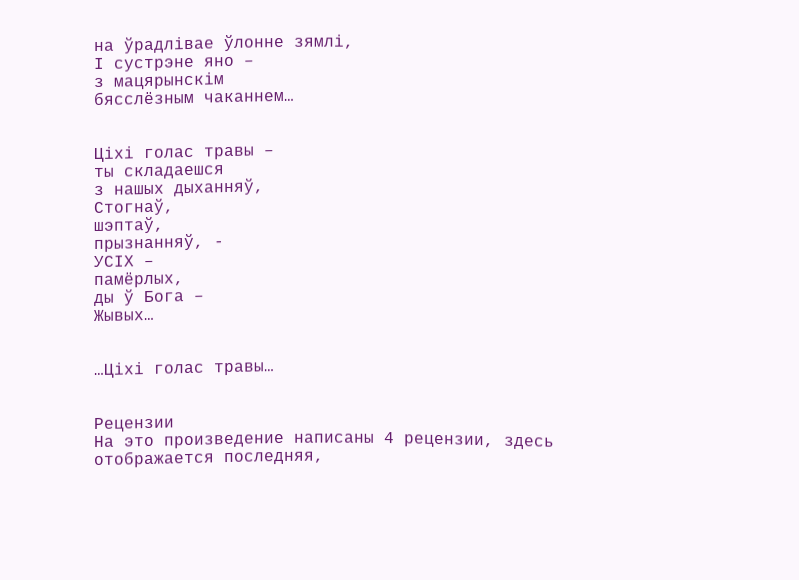на ўрадлівае ўлонне зямлі,
І сустрэне яно –
з мацярынскім
бясслёзным чаканнем…


Ціхі голас травы –
ты складаешся
з нашых дыханняў,
Стогнаў,
шэптаў,
прызнанняў, -
УСІХ –
памёрлых,
ды ў Бога –
Жывых…


…Ціхі голас травы…


Рецензии
На это произведение написаны 4 рецензии, здесь отображается последняя,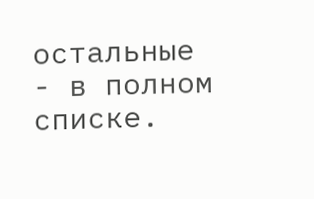остальные - в полном списке.